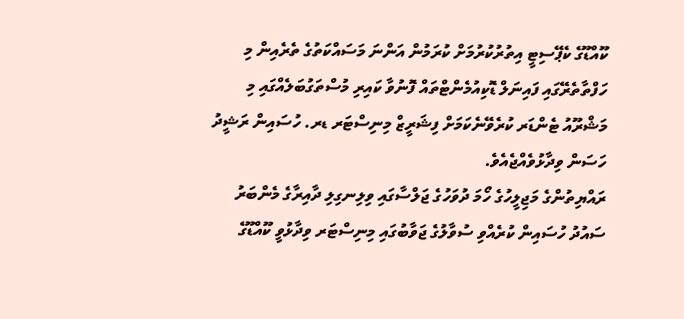ކޫއްޑޫގެ ކެޕޭސިޓީ އިތުރުކުރުމަށް ކުރަމުން އަންނަ މަސައްކަތުގެ ތެރެއިން މި ހަފްތާތެރޭގައި ފައިނަލް ޑޮކިއުމެންޓްތައް ފޮނުވާ ކައިރި މުސްތަގުބަލެއްގައި މި މަޝްރޫއު ޓެންޑަރ ކުރެވޭނެކަމަށް ފިޝަރީޒް މިނިސްޓަރ ޑރ. ހުސައިން ރަޝީދު ހަސަން ވިދާޅުވެއްޖެއެވެ.
ރައްޔިތުންގެ މަޖިލީހުގެ ހޯމަ ދުވަހުގެ ޖަލްސާގައި ވިލިނގިލި ދާއިރާގެ މެންބަރު ސައުދު ހުސައިން ކުރެއްވި ސުވާލުގެ ޖަވާބުގައި މިނިސްޓަރ ވިދާޅުވީ ކޫއްޑޫގެ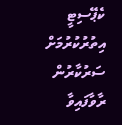ކެޕޭސިޓީ އިތުރުކުރުމަށް ސަރުކާރުން ރާވާފައިވާ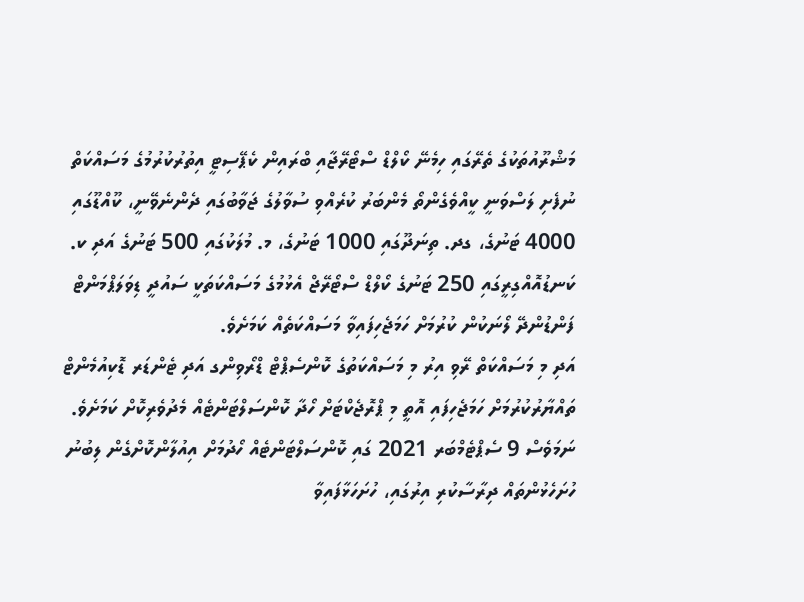މަޝްރޫއުތަކުގެ ތެރޭގައި ހިމެނޭ ކޯލްޑް ސްޓޯރޭޖާއި ބްރައިން ކެޕޭސިޓީ އިތުރުކުރުމުގެ މަސައްކަތް ނުފެށި ލަސްވަނީ ކީއްވެގެންތޯ މެންބަރު ކުރެއްވި ސުވާލުގެ ޖަވާބުގައި ދެންނެވޭނީ، ކޫއްޑޫގައި 4000 ޓަނުގެ، ގދ. ތިނަދޫގައި 1000 ޓަނުގެ، މ. މުލަކުގައި 500 ޓަނުގެ އަދި ކ. ކަނޑުއޮއްގިރީގައި 250 ޓަނުގެ ކޯލްޑް ސްޓޯރޭޖް އެޅުމުގެ މަސައްކަތަކީ ސައުދީ ޑިވަލަޕްމަންޓް ފަންޑުންދޭ ލޯނަކުން ކުރުމަށް ހަމަޖެހިފައިވާ މަސައްކަތެއް ކަމަށެވެ.
އަދި މި މަސައްކަތް ރޭވި އިރު މި މަސައްކަތުގެ ކޮންސެޕްޓް ޑްރޯވިންގ އަދި ޓެންޑަރ ޑޮކިއުމެންޓް ތައްޔާރުކުރުމަށް ހަމަޖެހިފައި އޮތީ މި ޕްރޮޖެކްޓަށް ހޯދާ ކޮންސަލްޓަންޓެއް މެދުވެރިކޮށް ކަމަށެވެ. ނަމަވެސް 9 ސެޕްޓެމްބަރ 2021 ގައި ކޮންސަލްޓަންޓެއް ހޯދުމަށް އިއުލާންކޮށްގެން ލިބުނު ހުށަހެޅުންތައް ދިރާސާކުރި އިރުގައި، ހުށަހަޅާފައިވާ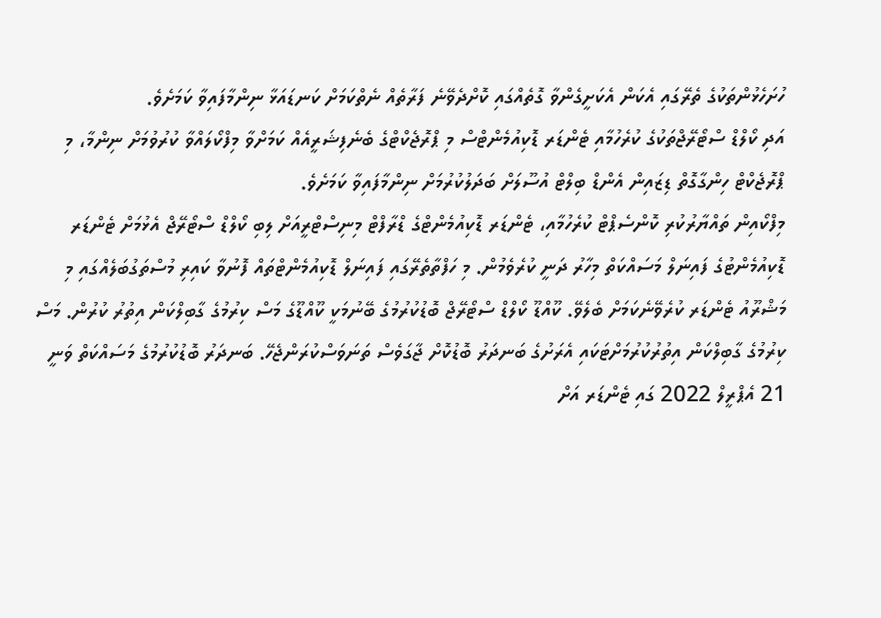ހުށަހެޅުންތަކުގެ ތެރޭގައި އެކަން އެކަށީގެންވާ ގޮތެއްގައި ކޮށްދެވޭނެ ފަރާތެއް ނެތްކަމަށް ކަނޑައަޅާ ނިންމާފައިވާ ކަމަށެވެ.
އަދި ކޯލްޑް ސްޓޯރޭޖްތަކުގެ ކުރެހުމާއި ޓެންޑަރ ޑޮކިއުމެންޓްސް މި ޕްރޮޖެކްޓްގެ ބެނެފިޝަރީއެއް ކަމަށްވާ މިފްކޯލައްވާ ކުރުވުމަށް ނިންމާ، މި ޕްރޮޖެކްޓް ހިންގާގޮތް ޑިޒައިން އެންޑް ބިލްޓް އުސޫލަށް ބަދަލުކުރުމަށް ނިންމާފައިވާ ކަމަށެވެ.
މިފްކޯއިން ތައްޔާރުކުރި ކޮންސެޕްޓް ކުރެހުމާއި، ޓެންޑަރ ޑޮކިއުމެންޓްގެ ޑްރާފްޓް މިނިސްޓްރީއަށް ލިބި ކޯލްޑް ސްޓޯރޭޖް އެޅުމަށް ޓެންޑަރ ޑޮކިއުމެންޓުގެ ފައިނަލް މަސައްކަތް މިހާރު ދަނީ ކުރެވެމުން. މި ހަފްތާތެރޭގައި ފައިނަލް ޑޮކިއުމެންޓްތައް ފޮނުވާ ކައިރި މުސްތަގުބަލެއްގައި މި މަޝްރޫއު ޓެންޑަރ ކުރެވޭނެކަމަށް ބެލެވޭ. ކޫއްޑޫ ކޯލްޑް ސްޓޯރޭޖް ބޮޑުކުރުމުގެ ބޭނުމަކީ ކޫއްޑޫގެ މަސް ކިރުމުގެ ގާބިލްކަން އިތުރު ކުރުން. މަސް ކިރުމުގެ ގާބިލްކަން އިތުރުކުރުމަށްޓަކައި އެރަށުގެ ބަނދަރު ބޮޑުކޮށް ޖާގަވެސް ތަނަވަސްކުރަންޖެހޭ. ބަނދަރު ބޮޑުކުރުމުގެ މަސައްކަތް ވަނީ 21 އެޕްރީލް 2022 ގައި ޓެންޑަރ އަށް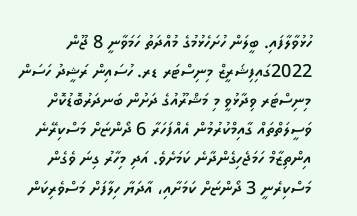ހުޅުވާލާފައި. ބީލަން ހުށަހެޅުމުގެ މުއްދަތު ހަމަވާނީ 8 ޖޫން 2022ގައިފިޝަރީޒް މިނިސްޓަރ ޑރ. ހުސައިން ރަޝީދު ހަސަން
މިނިސްޓަރ ވިދާޅުވީ މި މަޝްރޫއުގެ ދަށުން ބަނދަރުބޮޑުކޮށް ވަސީލަތްތައް ގާއިމްކުރުމުން އެއްފަހަރާ 6 ދޯންޏަށް މަސްކިރޭނެ އިންތިޒާމް ހަމަޖެހިގެންދާނެ ކަމަށެވެ. އަދި މިހާރު ގިނަ ވެގެން މަސްކިރެނީ 3 ދޯންޏަށް ކަމަށާއި، އާދަޔާ ހިލާފަށް މަސްވެރިކަން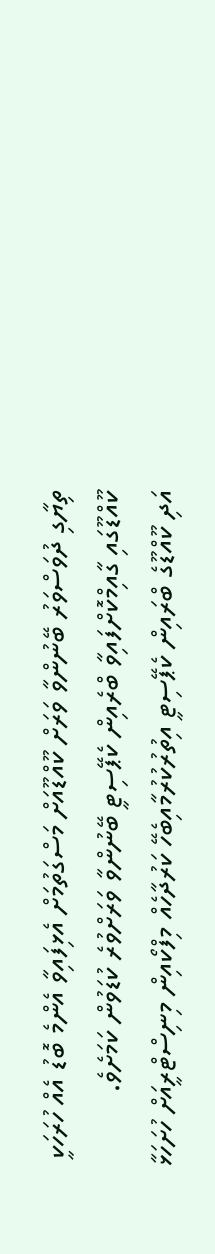ތިޔާގި ދުވަސްވަރު ބޭނުންވާ ވަރަށް ކޫއްޑޫއަށް މަސްގަތުމަށް އެޅިފައިވާ އެންމެ ބޮޑު އެއް ހުރަހަކީ ކޫއްޑޫގައި ގާއިމްކޮށްފައިވާ ބްރެއިން ކެޕޭސިޓީ ބޭނުންވާ ވަރަށްވުރެ ކުޑަވުން ކަމަށެވެ.
އަދި ކޫއްޑޫގެ ބްރައިން ކެޕޭސިޓީ އިތުރުކުރުމާއިބެހޭ ކަރުދާހެއް މިފްކޯއިން މިނިސްޓްރީއަށް ހުށަހަޅާ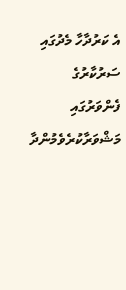އެ ކަރުދާހާ މެދުގައި ސަރުކާރުގެ ފެންވަރުގައި މަޝްވަރާކުރެވެމުންދާ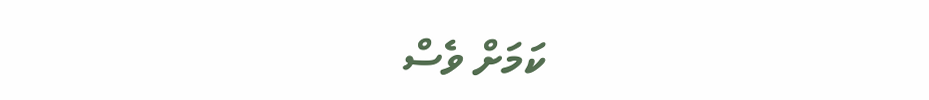ކަމަށް ވެސް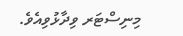މިނިސްޓަރ ވިދާޅުވިއެވެ.